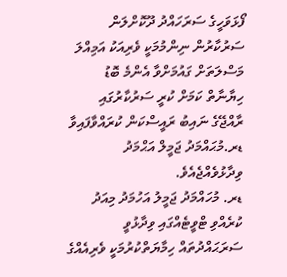ފޯޅަވަހީގެ ސަރަހައްދު ދޫކޮށްލަން ސަރުކާރުން ނިންމުމަކީ ވެރިއަކު އަމިއްލަ މަސްލަތަށް ގައުމަށްވާ އެންމެ ބޮޑު ހިޔާނާތް ކަމަށް ކުރީ ސަރުކާރުގައި ރާއްޖޭގެ ނައިބު ރައީސްކަން ކުރައްވާފައިވާ ޑރ.މުޙައްމަދު ޖަމީލް އަޙްމަދު ވިދާޅުވެއްޖެއެވެ.
ޑރ. މުހައްމަދު ޖަމީލު އަހުމަދު މިއަދު ކުރެއްވި ޓްވީޓެއްގައި ވިދާޅުވީ ސަރަޙައްދުތައް ހިމާޔަތްކުރުމަކީ ވެރިއެއްގެ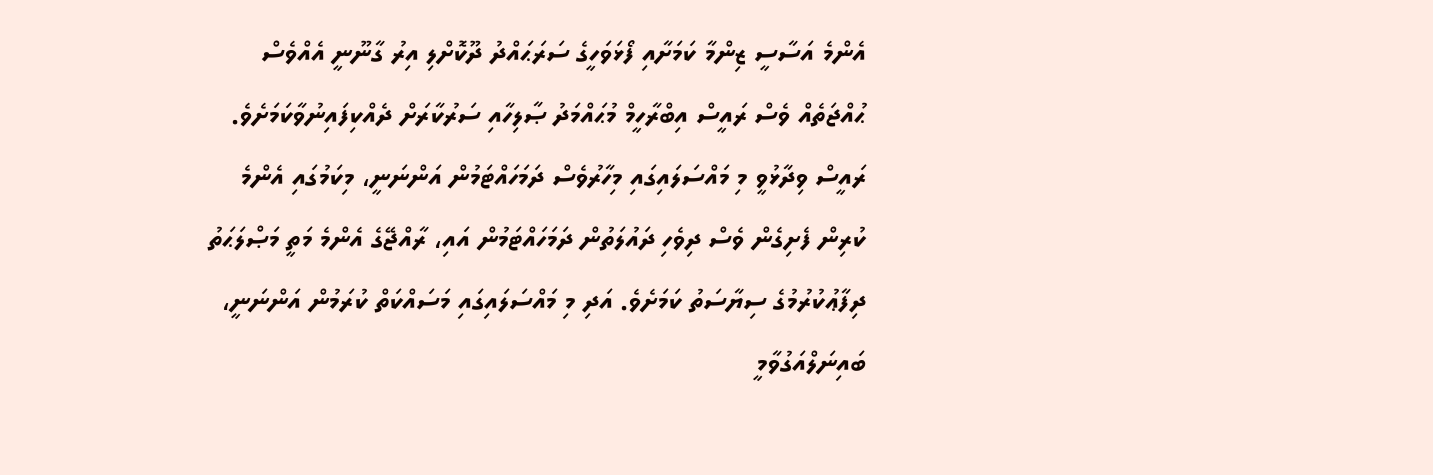އެންމެ އަސާސީ ޒިންމާ ކަމަށާއި ފޯޅަވަހީގެ ސަރަޙައްދު ދޫކޮށްލި އިރު ގާނޫނީ އެއްވެސް ޙުއްޖަތެއް ވެސް ރައީސް އިބްރާހީމް މުޙައްމަދު ޞާލިހާއި ސަރުކާރަށް ދެއްކިފައިނުވާކަމަށެވެ.
ރައީސް ވިދާޅުވީ މި މައްސަލައިގައި މިހާރުވެސް ދަމަހައްޓަމުން އަންނަނީ، މިކަމުގައި އެންމެ ކުރިން ފެށިގެން ވެސް ދިވެހި ދައުލަތުން ދަމަހައްޓަމުން އައި، ރާއްޖޭގެ އެންމެ މަތީ މަޞްލަޙަތު ދިފާޢުކުރުމުގެ ސިޔާސަތު ކަމަށެވެ. އަދި މި މައްސަލައިގައި މަސައްކަތް ކުރަމުން އަންނަނީ، ބައިނަލްއަގުވާމީ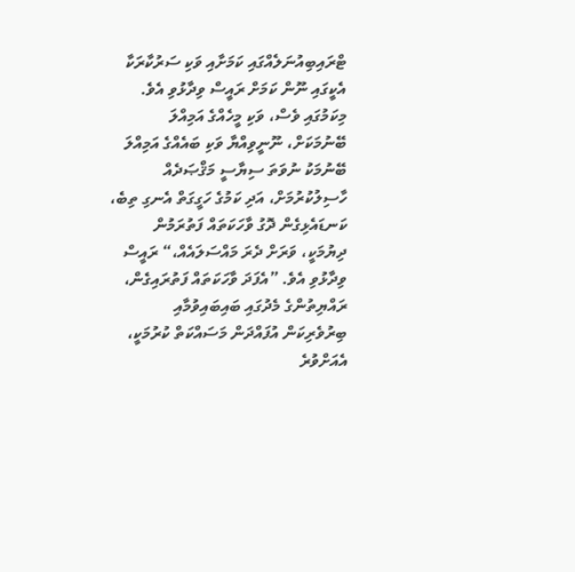ޓްރައިބިއުނަލެއްގައި ކަމަށާއި ވަކި ސަރުކާރަކާ އެކީގައި ނޫން ކަމަށް ރައީސް ވިދާޅުވި އެވެ.
މިކަމުގައި ވެސް، ވަކި މީހެއްގެ އަމިއްލަ ބޭނުމަކަށް، ނޫނީވިއްޔާ ވަކި ބައެއްގެ އަމިއްލަ ބޭނުމަކު ނުވަތަ ސިޔާސީ މަޤްޞަދެއް ހާސިލުކުރުމަށް، އަދި ކަމުގެ ހަގީގަތް އެނގި ތިބެ، ކަނޑައެޅިގެން ދޮގު ވާހަކަތައް ފަތުރަމުން ދިޔުމަކީ، ވަރަށް ދެރަ މައްސަލައެއް،“ ރައީސް ވިދާޅުވި އެވެ. ”އެފަދަ ވާހަކަތައް ފަތުރައިގެން، ރައްޔިތުންގެ މެދުގައި ބައިބައިވުމާއި ބިރުވެރިކަން އުފައްދަން މަސައްކަތް ކުރުމަކީ، އެއަށްވުރެ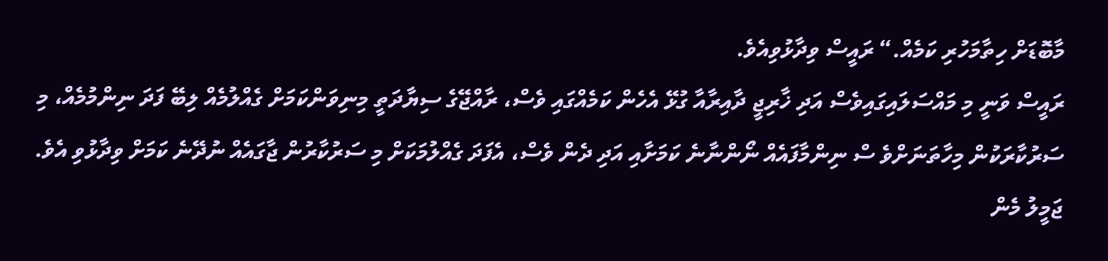މާބޮޑަށް ހިތާމަހުރި ކަމެއް.“ ރައީސް ވިދާޅުވިއެވެ.
ރައީސް ވަނީ މި މައްސަލައިގައިވެސް އަދި ޚާރިޖީ ދާއިރާއާ ގުޅޭ އެހެން ކަމެއްގައި ވެސް، ރާއްޖޭގެ ސިޔާދަތީ މިނިވަންކަމަށް ގެއްލުމެއް ލިބޭ ފަދަ ނިންމުމެއް، މި ސަރުކާރަކުން މިހާތަނަށްވެ ސް ނިންމާފައެއް ނޯންނާނެ ކަމަށާއި އަދި ދެން ވެސް، އެފަދަ ގެއްލުމަކަށް މި ސަރުކާރުން ޖާގައެއް ނުދޭނެ ކަމަށް ވިދާޅުވި އެވެ.
ޖަމީލު މެން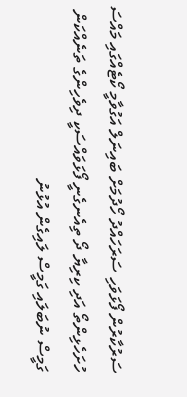ސަރުކާރުން ފޯޅަވަހި ސަރަހައްދު ހޯދުމަށް ބައިނަލް އަގުވާމީ ކޯޓެއްގައި މައްސަ ހުށަހެޅިންތޯ އަދި ކިރިޔާ ދޯ ތިއެނގެނީ ފޯޅަވައްސަކީ ދިވެހިންގެ ތަނެއްކަން ގަމީސް ނުބަލައި ގަމީސް ލައިގެން އުޅުނު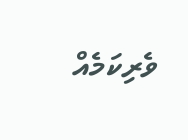ވެރިކަމެއް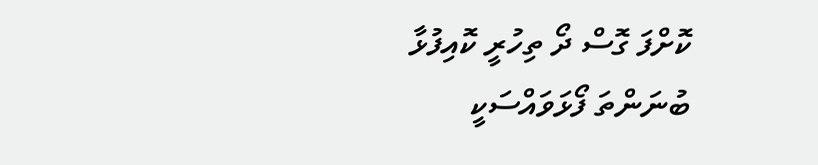ކޮށްފަ ގޮސް ދޯ ތިހުރީ ކޮއިފުޅާ ބުނަންތަ ފޯޅަވައްސަކީ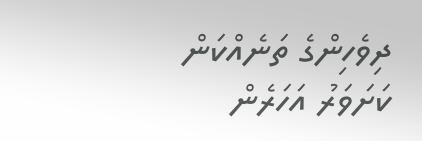ދިވެހިންގެ ތަނެއްކަން ކަށަވަރު އަހަރެން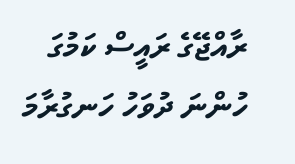ރާއްޖޭގެ ރައީސް ކަމުގަ ހުންނަ ދުވަހު ހަނގުރާމަ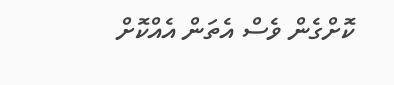ކޮށްގެން ވެސް އެތަން އެއްކޮށް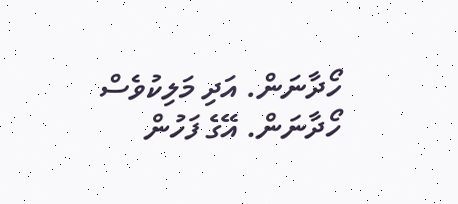ހޯދާނަން. އަދި މަލިކުވެސް ހޯދާނަން. އޭގެ ފަހުން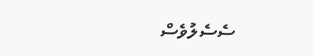ސެސެލުވެސް